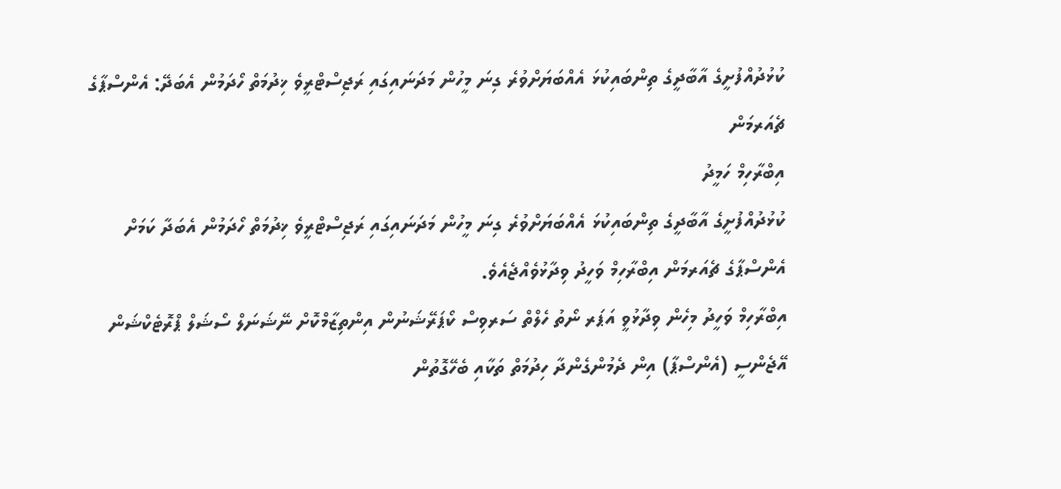ކުޅުދުއްފުށީގެ އާބާދީގެ ތިންބައިކުޅަ އެއްބަޔަށްވުރެ ގިނަ މީހުން މަދަނައިގައި ރަޖިސްޓްރީވެ ޚިދުމަތް ހޯދަމުން އެބަދޭ: އެންސްޕާގެ ޗެއަރމަން
އިބްރާހިމް ހަމީދު
ކުޅުދުއްފުށީގެ އާބާދީގެ ތިންބައިކުޅަ އެއްބަޔަށްވުރެ ގިނަ މީހުން މަދަނައިގައި ރަޖިސްޓްރީވެ ޚިދުމަތް ހޯދަމުން އެބަދާ ކަމަށް އެންސްޕާގެ ޗެއަރމަން އިބްރާހިމް ވަހީދު ވިދާޅުވެއްޖެއެވެ.
އިބްރާހިމް ވަހީދު މިހެން ވިދާޅުވީ އަޕަރ ނޯތު ހެލްތް ސަރވިސް ކޯޕަރޭޝަނުން އިންތިޒާމްކޮށް ނޭޝަނަލް ސޯޝަލް ޕްރޮޓެކްޝަން އޭޖެންސީ (އެންސްޕާ) އިން ދެމުންގެންދާ ހިދުމަތް ތަކާއި ބެހޭގޮތުން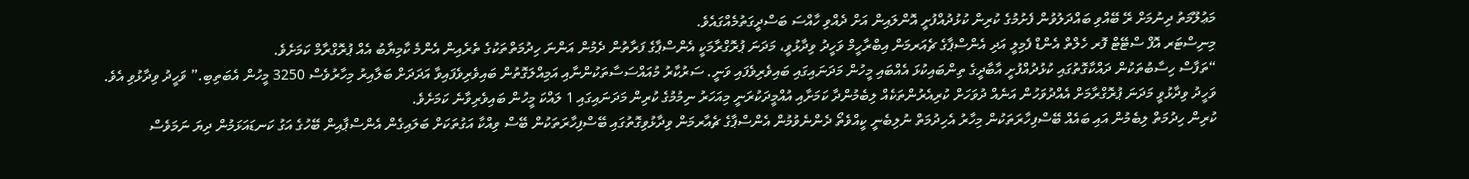މަޢުލޫމަތު ދިނުމަށް ރޭ ބޭއްވި ބައްދަލުވުން ފެށުމުގެ ކުރިން ކުޅުދުއްފުށީ އޮންލައިން އަށް ދެއްވި ހާއްސަ ބަސްދީގަތުމެއްގައެވެ.
މިނިސްޓަރ އޮފް ސްޓޭޓް ފޮރ ހެލްތް އެންޑް ފެމިލީ އަދި އެންސްޕާގެ ޗެއަރމަން އިބްރާހީމް ވަހީދު ވިދާޅުވީ، މަދަނަ ޕުރޮގްރާމަކީ އެންސްޕާގެ ފަރާތުން ދެމުން އަންނަ ހިދުމަތްތަކުގެ ތެރެއިން އެންމެ ކާމިޔާބު އެއް ޕުރޮގްރާމް ކަމަށެވެ.
“ތަފާސް ހިސާބުތަކުން ދައްކާގޮތުގައި ކުޅުދުއްފުށީ އާބާދީގެ ތިންބައިކުޅަ އެއްބައި މީހުން މަދަނައިގައި ބައިވެރިވެފައި ވަނީ. ސަރުކާރު މުއައްސަސާތަކުންނާއި އަމިއްލަގޮތުން ބައިވެރިވެފައިވާ އަދަދަށް ބަލާއިރު މިހާރުވެސް 3250 މީހުން އެބަތިބި.” ވަހީދު ވިދާޅުވި އެވެ.
ވަހީދު ވިދާޅުވީ މަދަނަ ޕުރޮގްރާމަށް އެއްދުވަހުން އަނެއް ދުވަހަށް ކުރިއެރުންތަކެއް ލިބެމުންދާ ކަމަށާއި އުއްމީދަކުރަނީ މިއަހަރު ނިމުމުގެ ކުރިން މަދަނައިގައި 1 ލައްކަ މީހުން ބައިވެރިވާނެ ކަމަށެވެ.
ކުރިން ހިދުމަތް ލިބެމުން އައި ބައެއް ބޭސްފިހާރަތަކުން މިހާރު އެހިދުމަތް ނުލިބެނީ ކީއްވެތޯ ދެންނެވުމުން އެންސްޕާގެ ޗެއާރމަން ވިދާޅުވިގޮތުގައި ބޭސްފިހާރަތަކުން ބޭސް ވިއްކާ އަގުތަކަށް ބަލައިގެން އެންސްޕާއިން ބޭހުގެ އަގު ކަނޑައަޅަމުން ދިޔަ ނަމަވެސް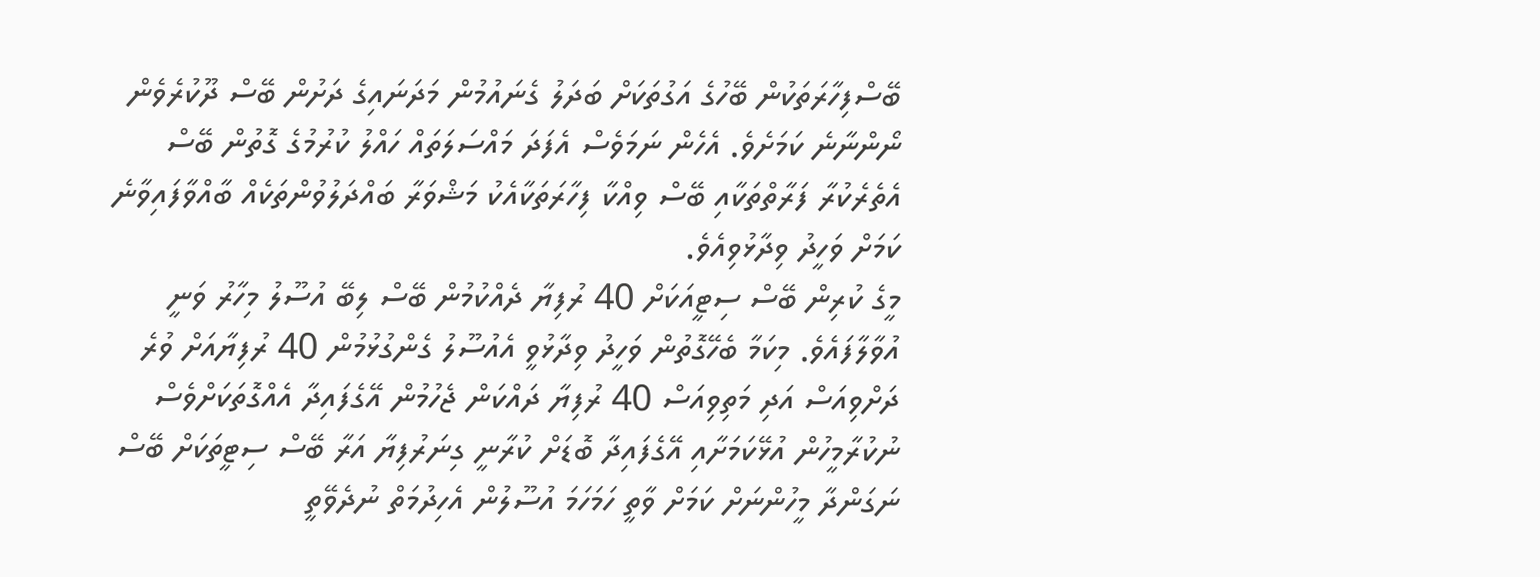ބޭސްފިހާރަތަކުން ބޭހުގެ އަގުތަކަށް ބަދަލު ގެނައުމުން މަދަނައިގެ ދަށުން ބޭސް ދޫކުރެވެން ނޯންނާނެ ކަމަށެވެ. އެހެން ނަމަވެސް އެފަދަ މައްސަލަތައް ހައްލު ކުރުމުގެ ގޮތުން ބޭސް އެތެރެކުރާ ފަރާތްތަކާއި ބޭސް ވިއްކާ ފިހާރަތަކާއެކު މަޝްވަރާ ބައްދަލުވުންތަކެއް ބާއްވާފައިވާނެ ކަމަށް ވަހީދު ވިދާޅުވިއެވެ.
މީގެ ކުރިން ބޭސް ސިޓީއަކަށް 40 ރުފިޔާ ދެއްކުމުން ބޭސް ލިބޭ އުސޫލު މިހާރު ވަނީ އުވާލާފައެވެ. މިކަމާ ބެހޭގޮތުން ވަހީދު ވިދާޅުވީ އެއުސޫލު ގެންގުޅުމުން 40 ރުފިޔާއަށް ވުރެ ދަށްވިއަސް އަދި މަތިވިއަސް 40 ރުފިޔާ ދައްކަން ޖެހުމުން އޭގެފައިދާ އެއްގޮތަކަށްވެސް ނުކުރާމީހުން އުޅޭކަމަށާއި އޭގެފައިދާ ބޮޑަށް ކުރާނީ ގިނަރުފިޔާ އަރާ ބޭސް ސިޓީތަކަށް ބޭސް ނަގަންދާ މީހުންނަށް ކަމަށް ވާތީ ހަމަހަމަ އުސޫލުން އެހިދުމަތް ނުދެވޭތީ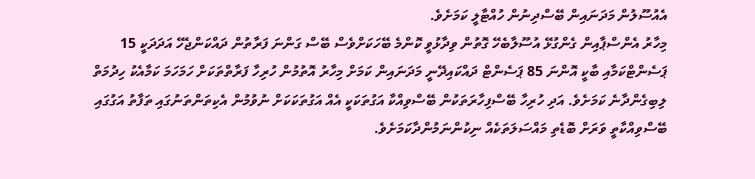އެއުސޫލުން މަދަނައިން ބޭސްދިނުން ހުއްޓާލީ ކަމަށެވެ.
މިހާރު އެންސްޕާއިން ގެންގުޅޭ އުސޫލާބެހޭ ގޮތުން ވިދާޅުވީ ކޮންމެ ބޭހަކަށްވެސް ބޭސް ގަންނަ ފަރާތުން ދައްކަންޖެހޭ އަދަދަކީ 15 ޕަސެންޓްކަމާއި ބާކީ އޮންނަ 85 ޕަސެންޓް ދައްކައިދޭނީ މަދަނައިން ކަމަށް މިހާރު އޮތުމުން ހުރިހާ ފަރާތްތަކަށް ހަމަހަމަ ކަމާއެކު ހިދުމަތް ލިބިގެންދާނެ ކަމަށެވެ. އަދި ހުރިހާ ބޭސްފިހާރަތަކުން ބޭސްވިއްކާ އަގުތަކަކީ އެއް އަގުތަކަކަށް ނުވުމުން އެކިތަންތަނުގައި ތަފާތު އަގުގައި ބޭސްވިއްކާތީ ވަރަށް ބޮޑެތި މައްސަލަތަކެއް ނިކުންނަމުންދާކަމަށެވެ.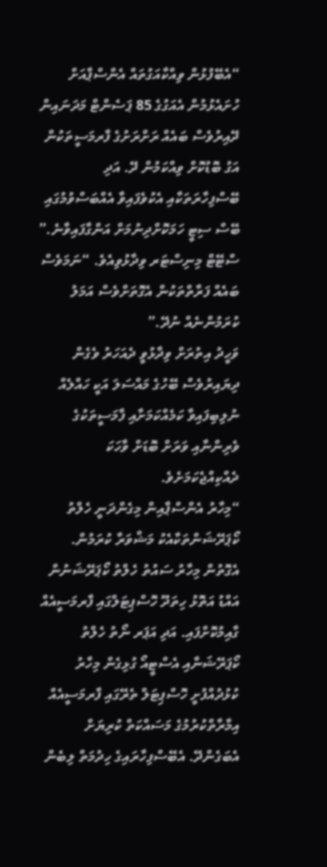“އެބޭފުޅުން ވިއްކާއަގުތައް އެންސްޕާއަށް ހުށައެޅުމުން އެއަގުގެ 85 ޕަސެންޓް މަދަނައިން ދޭއިރުވެސް ބައެއް ރަށްރަށުގެ ފާރމަސީތަކުން އަގު ބޮޑުކޮށް ވިއްކަމުން ދޭ. އަދި ބޭސްފިހާރަތަކާއި އެކުވެފައިވާ އެއްބަސްވުމުގައި ބޭސް ސިޓީ ހަމަކޮށްދިނުމަށް އަންގާފައިވާނެ.” ސްޓޭޓް މިނިސްޓަރ ވިދާޅުވިއެވެ. “ނަމަވެސް ބައެއް ފަރާތްތަކުން އެގޮތަށްވެސް އަމަލު ކުރަމުންނެއް ނުދޭ.”
ވަހީދު އިތުރަށް ވިދާޅުވީ ދެއަހަރު ވެގެން ދިޔައިރުވެސް ބޭހުގެ މައްސަލަ އަކީ ހައްލެއް ނުލިބިފައިވާ ކަމެއްކަމަށާއި ފާމަސީތަކުގެ ވެރިންނާއި ވަރަށް ބޮޑަށް ވާހަކަ ދެއްކިއްޖެކަމަށެވެ.
“މިހާރު އެންސްޕާއިން މިގެންދަނީ ހެލްތު ކޯޕަރޭޝަންތަކާއެކު މަޝްވަރާ ކުރަމުން. އެގޮތުން މިހާރު ސައުތު ހެލްތު ކޯޕަރޭޝަނުން އައްޑު އަތޮޅު ހިތަދޫ ހޮސްޕިޓަލްގައި ފާރމަސީއެއް ގާއިމުކޮށްފައި. އަދި އަޕަރ ނޯތު ހެލްތު ކޯޕަރޭޝަނާއި އެސްޓީއޯ ގުޅިގެން މިހާރު ކުޅުދުއްފުށީ ހޮސްޕިޓަލް ތެރޭގައި ފާރމަސީއެއް އިމާރާތްކުރުމުގެ މަސައްކަތް ކުރިޔަށް އެބަގެންދޭ. އެބޭސްފިހާރައިގެ ހިދުމަތް ލިބެން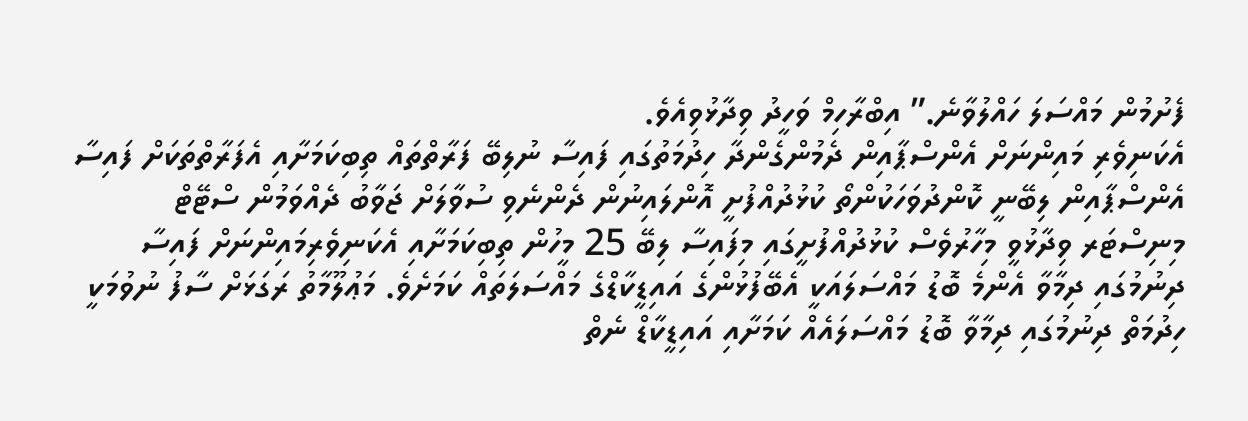ފެށުމުން މައްސަލަ ހައްލުވާނެ.” އިބްރާހިމް ވަހީދު ވިދާޅުވިއެވެ.
އެކަނިވެރި މައިންނަށް އެންސްޕާއިން ދެމުންގެންދާ ހިދުމަތުގައި ފައިސާ ނުލިބޭ ފަރާތްތައް ތިބިކަމަށާއި އެފަރާތްތަކަށް ފައިސާ އެންސްޕާއިން ލިބޭނީ ކޮންދުވަހަކުންތޯ ކުޅުދުއްފުށީ އޮންލައިނުން ދެންނެވި ސުވާލަށް ޖަވާބު ދެއްވަމުން ސްޓޭޓް މިނިސްޓަރ ވިދާޅުވީ މިހާރުވެސް ކުޅުދުއްފުށީގައި މިފައިސާ ލިބޭ 25 މީހުން ތިބިކަމަށާއި އެކަނިވެރިމައިންނަށް ފައިސާ ދިނުމުގައި ދިމާވާ އެންމެ ބޮޑު މައްސަލައަކީ އެބޭފުޅުންގެ އައިޑީކާޑްގެ މައްސަލަތައް ކަމަށެވެ. މަޢުލޫމާތު ރަގަޅަށް ސާފު ނުވުމަކީ ހިދުމަތް ދިނުމުގައި ދިމާވާ ބޮޑު މައްސަލައެއް ކަމަށާއި އައިޑީކާޑް ނެތް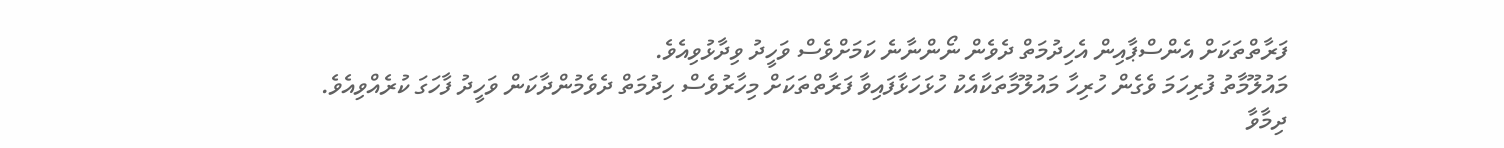ފަރާތްތަކަށް އެންސްޕާއިން އެހިދުމަތް ދެވެން ނޯންނާނެ ކަމަށްވެސް ވަހީދު ވިދާޅުވިއެވެ.
މައުލޫމާތު ފުރިހަމަ ވެގެން ހުރިހާ މައުލޫމާތަކާއެކު ހުޅަހަޅާފައިވާ ފަރާތްތަކަށް މިހާރުވެސް ހިދުމަތް ދެވެމުންދާކަން ވަހީދު ފާހަގަ ކުރެއްވިއެވެ.
ދިމާވާ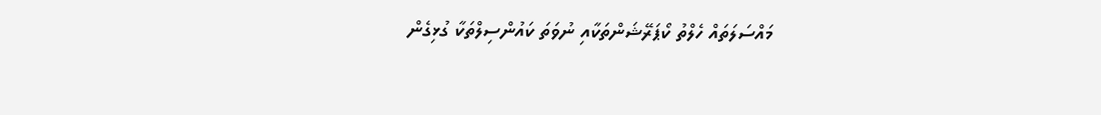މައްސަލަތައް ހެލްތު ކޯޕަރޭޝަންތަކާއި ނުވަތަ ކައުންސިލްތަކާ ގުޅިގެން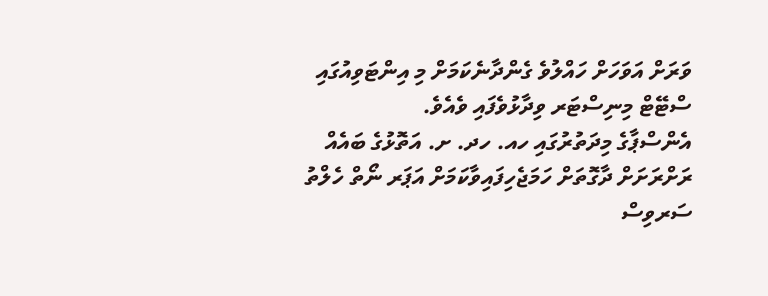ވަރަށް އަވަހަށް ހައްލުވެ ގެންދާނެކަމަށް މި އިންޓަވިއުގައި ސްޓޭޓް މިނިސްޓަރ ވިދާޅުވެފައި ވެއެވެ.
އެންސްޕާގެ މިދަތުރުގައި ހއ. ހދ. ށ. އަތޮޅުގެ ބައެއް ރަށްރަށަށް ދާގޮތަށް ހަމަޖެހިފައިވާކަމަށް އަޕަރ ނޯތް ހެލްތު ސަރވިސް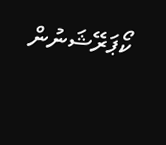ކޯޕަރޭޝަނުން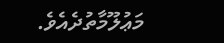މަޢުލޫމާތުދެއެވެ.